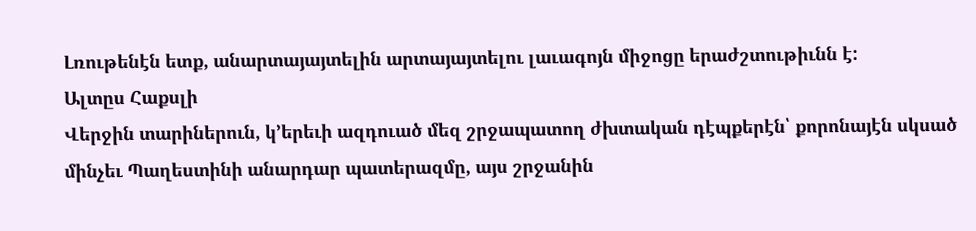Լռութենէն ետք, անարտայայտելին արտայայտելու լաւագոյն միջոցը երաժշտութիւնն է:
Ալտըս Հաքսլի
Վերջին տարիներուն, կ’երեւի ազդուած մեզ շրջապատող ժխտական դէպքերէն՝ քորոնայէն սկսած մինչեւ Պաղեստինի անարդար պատերազմը, այս շրջանին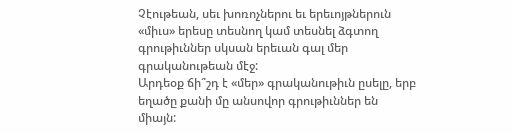Չէութեան, սեւ խոռոչներու եւ երեւոյթներուն «միւս» երեսը տեսնող կամ տեսնել ձգտող գրութիւններ սկսան երեւան գալ մեր գրականութեան մէջ:
Արդեօք ճի՞շդ է «մեր» գրականութիւն ըսելը, երբ եղածը քանի մը անսովոր գրութիւններ են միայն: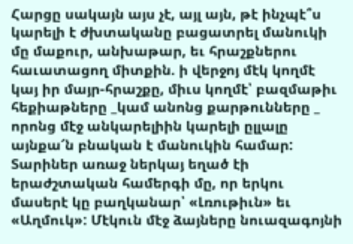Հարցը սակայն այս չէ, այլ այն, թէ ինչպէ՞ս կարելի է ժխտականը բացատրել մանուկի մը մաքուր, անխաթար, եւ հրաշքներու հաւատացող միտքին. ի վերջոյ մէկ կողմէ կայ իր մայր-հրաշքը, միւս կողմէ՝ բազմաթիւ հեքիաթները _կամ անոնց քարթունները _ որոնց մէջ անկարելիին կարելի ըլլալը այնքա՜ն բնական է մանուկին համար:
Տարիներ առաջ ներկայ եղած էի երաժշտական համերգի մը, որ երկու մասերէ կը բաղկանար՝ «Լռութիւն» եւ «Աղմուկ»: Մէկուն մէջ ձայները նուազագոյնի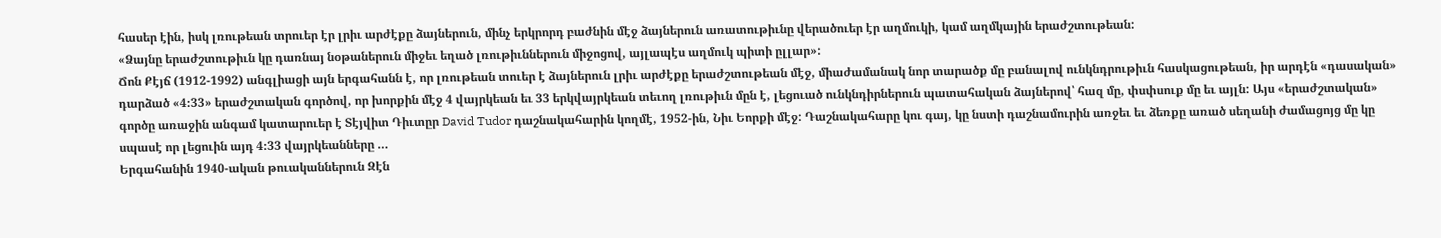հասեր էին, իսկ լռութեան տրուեր էր լրիւ արժէքը ձայներուն, մինչ երկրորդ բաժնին մէջ ձայներուն առատութիւնը վերածուեր էր աղմուկի, կամ աղմկային երաժշտութեան:
«Ձայնը երաժշտութիւն կը դառնայ նօթաներուն միջեւ եղած լռութիւններուն միջոցով, այլապէս աղմուկ պիտի ըլլար»:
Ճոն Քէյճ (1912-1992) անգլիացի այն երգահանն է, որ լռութեան տուեր է ձայներուն լրիւ արժէքը երաժշտութեան մէջ, միաժամանակ նոր տարածք մը բանալով ունկնդրութիւն հասկացութեան, իր արդէն «դասական» դարձած «4։33» երաժշտական գործով, որ խորքին մէջ 4 վայրկեան եւ 33 երկվայրկեան տեւող լռութիւն մըն է, լեցուած ունկնդիրներուն պատահական ձայներով՝ հազ մը, փսփսուք մը եւ այլն: Այս «երաժշտական» գործը առաջին անգամ կատարուեր է Տէյվիտ Դիւտըր David Tudor դաշնակահարին կողմէ, 1952-ին, Նիւ Եորքի մէջ: Դաշնակահարը կու գայ, կը նստի դաշնամուրին առջեւ եւ ձեռքը առած սեղանի ժամացոյց մը կը սպասէ որ լեցուին այդ 4։33 վայրկեանները …
Երգահանին 1940-ական թուականներուն Զէն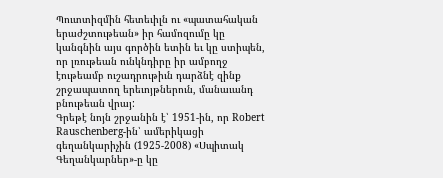Պուտտիզմին հետեւիլն ու «պատահական երաժշտութեան» իր համոզումը կը կանգնին այս գործին ետին եւ կը ստիպեն, որ լռութեան ունկնդիրը իր ամբողջ էութեամբ ուշադրութիւն դարձնէ զինք շրջապատող երեւոյթներուն, մանաւանդ բնութեան վրայ:
Գրեթէ նոյն շրջանին է՝ 1951-ին, որ Robert Rauschenberg-ին՝ ամերիկացի գեղանկարիչին (1925-2008) «Սպիտակ Գեղանկարներ»-ը կը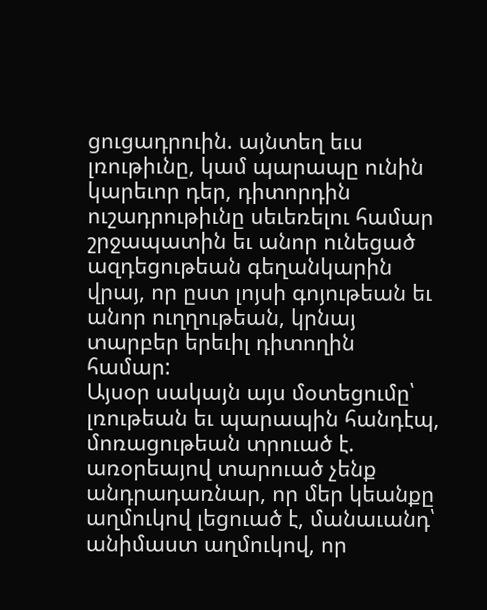ցուցադրուին. այնտեղ եւս լռութիւնը, կամ պարապը ունին կարեւոր դեր, դիտորդին ուշադրութիւնը սեւեռելու համար շրջապատին եւ անոր ունեցած ազդեցութեան գեղանկարին վրայ, որ ըստ լոյսի գոյութեան եւ անոր ուղղութեան, կրնայ տարբեր երեւիլ դիտողին համար:
Այսօր սակայն այս մօտեցումը՝ լռութեան եւ պարապին հանդէպ, մոռացութեան տրուած է. առօրեայով տարուած չենք անդրադառնար, որ մեր կեանքը աղմուկով լեցուած է, մանաւանդ՝ անիմաստ աղմուկով, որ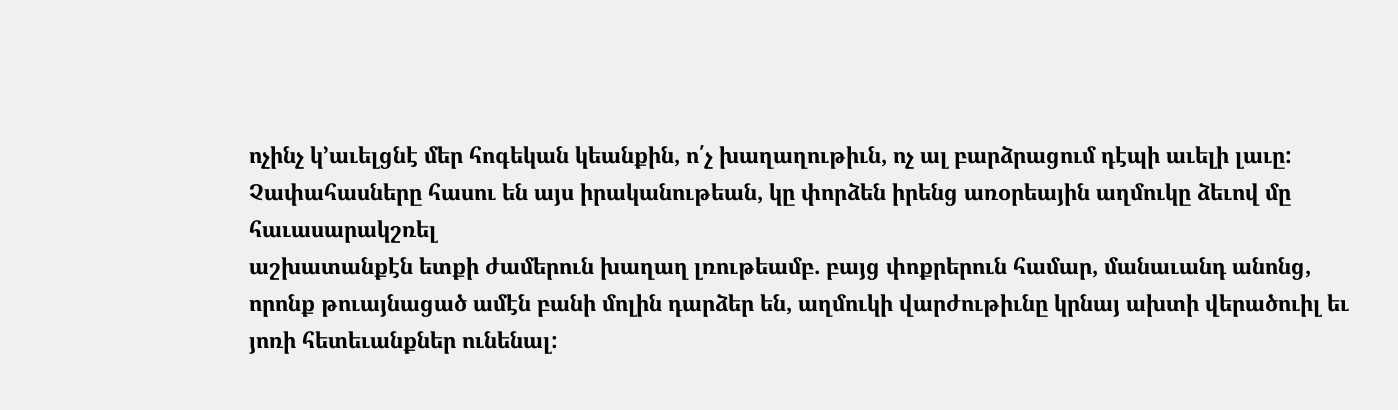ոչինչ կ’աւելցնէ մեր հոգեկան կեանքին, ո՛չ խաղաղութիւն, ոչ ալ բարձրացում դէպի աւելի լաւը:
Չափահասները հասու են այս իրականութեան, կը փորձեն իրենց առօրեային աղմուկը ձեւով մը հաւասարակշռել
աշխատանքէն ետքի ժամերուն խաղաղ լռութեամբ. բայց փոքրերուն համար, մանաւանդ անոնց, որոնք թուայնացած ամէն բանի մոլին դարձեր են, աղմուկի վարժութիւնը կրնայ ախտի վերածուիլ եւ յոռի հետեւանքներ ունենալ: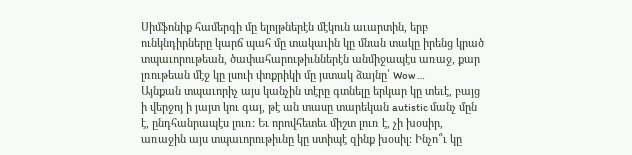Սիմֆոնիք համերգի մը ելոյթներէն մէկուն աւարտին, երբ ունկնդիրները կարճ պահ մը տակաւին կը մնան տակը իրենց կրած տպաւորութեան, ծափահարութիւններէն անմիջապէս առաջ, քար լռութեան մէջ կը լսուի փոքրիկի մը յստակ ձայնը՝ Wow …
Այնքան տպաւորիչ այս կանչին տէրը գտնելը երկար կը տեւէ, բայց ի վերջոյ ի յայտ կու գայ, թէ ան տասը տարեկան autistic մանչ մըն է, ընդհանրապէս լուռ: Եւ որովհետեւ միշտ լուռ է, չի խօսիր, առաջին այս տպաւորութիւնը կը ստիպէ զինք խօսիլ: Ինչո՞ւ կը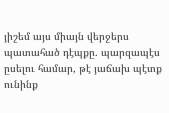յիշեմ այս միայն վերջերս պատահած դէպքը. պարզապէս ըսելու համար, թէ յաճախ պէտք ունինք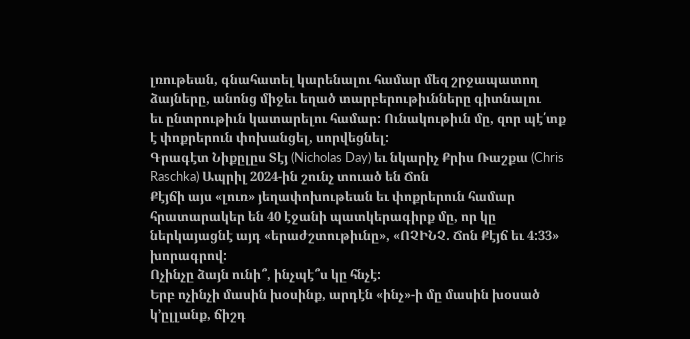լռութեան, գնահատել կարենալու համար մեզ շրջապատող ձայները, անոնց միջեւ եղած տարբերութիւնները գիտնալու
եւ ընտրութիւն կատարելու համար: Ունակութիւն մը, զոր պէ՛տք է փոքրերուն փոխանցել, սորվեցնել:
Գրագէտ Նիքըլըս Տէյ (Nicholas Day) եւ նկարիչ Քրիս Ռաշքա (Chris Raschka) Ապրիլ 2024-ին շունչ տուած են Ճոն
Քէյճի այս «լուռ» յեղափոխութեան եւ փոքրերուն համար հրատարակեր են 40 էջանի պատկերագիրք մը, որ կը ներկայացնէ այդ «երաժշտութիւնը», «ՈՉԻՆՉ. Ճոն Քէյճ եւ 4:33» խորագրով:
Ոչինչը ձայն ունի՞, ինչպէ՞ս կը հնչէ:
Երբ ոչինչի մասին խօսինք, արդէն «ինչ»-ի մը մասին խօսած կ’ըլլանք, ճիշդ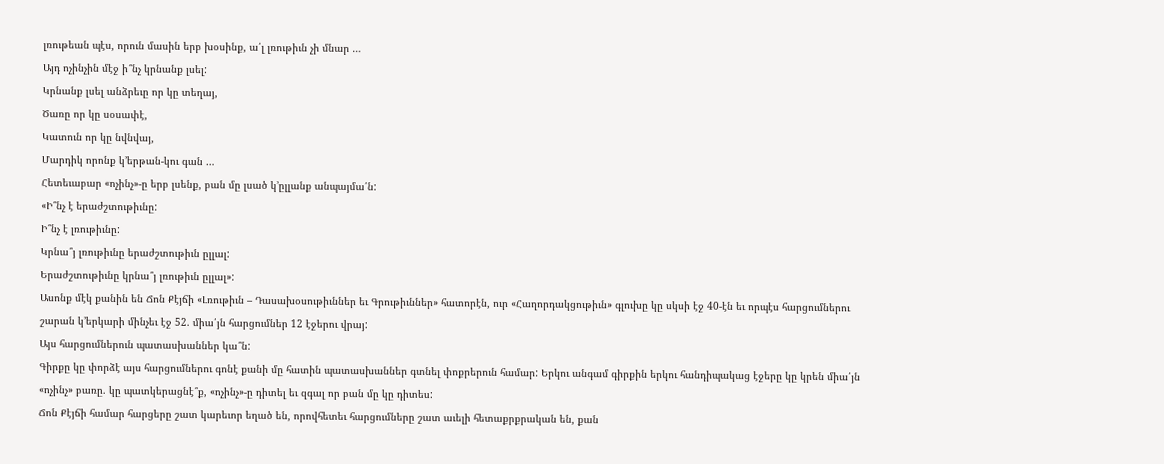լռութեան պէս, որուն մասին երբ խօսինք, ա՛լ լռութիւն չի մնար …
Այդ ոչինչին մէջ ի՞նչ կրնանք լսել:
Կրնանք լսել անձրեւը որ կը տեղայ,
Ծառը որ կը սօսափէ,
Կատուն որ կը նվնվայ,
Մարդիկ որոնք կ’երթան-կու գան …
Հետեւաբար «ոչինչ»-ը երբ լսենք, բան մը լսած կ’ըլլանք անպայմա՛ն:
«Ի՞նչ է երաժշտութիւնը:
Ի՞նչ է լռութիւնը:
Կրնա՞յ լռութիւնը երաժշտութիւն ըլլալ:
Երաժշտութիւնը կրնա՞յ լռութիւն ըլլալ»:
Ասոնք մէկ քանին են Ճոն Քէյճի «Լռութիւն – Դասախօսութիւններ եւ Գրութիւններ» հատորէն, ուր «Հաղորդակցութիւն» գլուխը կը սկսի էջ 40-էն եւ որպէս հարցումներու շարան կ’երկարի մինչեւ էջ 52. միա՛յն հարցումներ 12 էջերու վրայ:
Այս հարցումներուն պատասխաններ կա՞ն:
Գիրքը կը փորձէ այս հարցումներու գոնէ քանի մը հատին պատասխաններ գտնել փոքրերուն համար: Երկու անգամ գիրքին երկու հանդիպակաց էջերը կը կրեն միա՛յն «ոչինչ» բառը. կը պատկերացնէ՞ք, «ոչինչ»-ը դիտել եւ զգալ որ բան մը կը դիտես:
Ճոն Քէյճի համար հարցերը շատ կարեւոր եղած են, որովհետեւ հարցումները շատ աւելի հետաքրքրական են, քան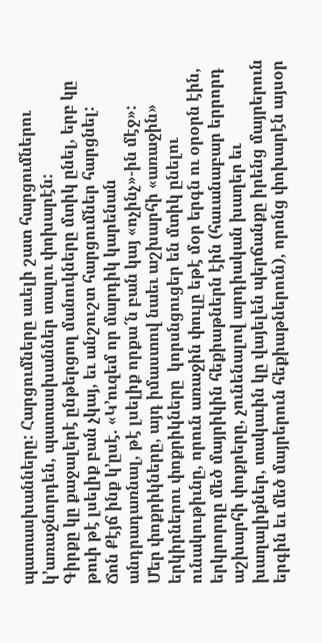պատասխանները: Հարցումները աւելի շատ հարցումներու կ’առաջնորդեն, պատասխաններ տալու փոխարէն:
Գիրքը կը քաջալերէ ընթերցող մանուկները մտիկ ընել, երբ կը թուի թէ լսելիք բան չկայ, եւ անշուշտ հարցումներ հարցնել:
Ճոն Քէյճ ինք կ’ըսէ. «Կ’ուզեմ որ մարդիկ կարենան անդրադառնալ, թէ լսելիք որքա՜ն բան կայ «ոչինչ»-ին մէջ»:
Մեր փոքրիկները, այդ իմաստով նաեւ աշխարհի «առաջին» երկիրներու փոքրիկները  կորսնցուցեր են մտիկ ընելու ունակութիւնը, որուն առաջին փուլը եթէ մօր երգն ու օրօրն էին, երկրորդը մեծ մայրիկին հեքիաթներն էին (հաւանաբար երրորդ աշխարհի փոքրերը, չունենալով արդիական խաղեր եւ խաղալիքներ, տակաւին կը վայելեն պերճանքը իրենց մայրերուն երգին եւ մեծ մայրերուն հեքիաթներուն), որոնց փոխարէն այսօր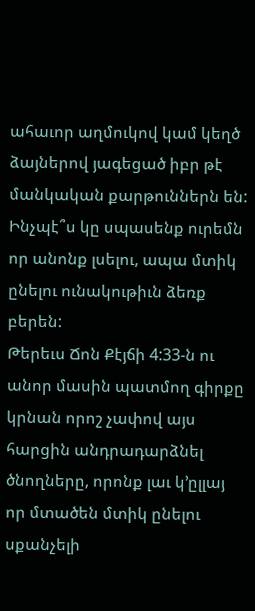ահաւոր աղմուկով կամ կեղծ ձայներով յագեցած իբր թէ մանկական քարթուններն են: Ինչպէ՞ս կը սպասենք ուրեմն որ անոնք լսելու, ապա մտիկ ընելու ունակութիւն ձեռք բերեն:
Թերեւս Ճոն Քէյճի 4:33-ն ու անոր մասին պատմող գիրքը կրնան որոշ չափով այս հարցին անդրադարձնել ծնողները, որոնք լաւ կ’ըլլայ որ մտածեն մտիկ ընելու սքանչելի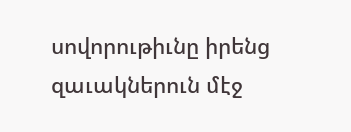սովորութիւնը իրենց զաւակներուն մէջ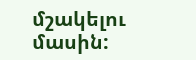մշակելու մասին: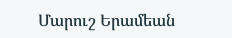Մարուշ Երամեան